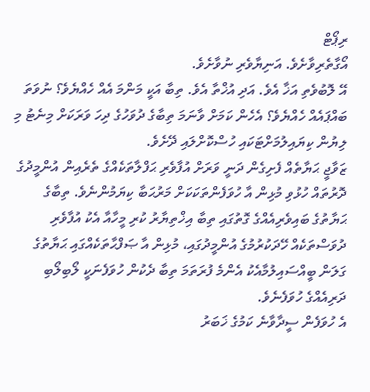ރިޕޯޓް
އޯގާތެރިވާށެވެ. އަނިޔާވެރި ނުވާށެވެ.
އޭ ލޮބުވެތި އަޚާ އެވެ. އަދި އުޚްތާ އެވެ. ތިބާ އަކީ މަންމަ އެއް ހެއްޔެވެ؟ ނުވަތަ ބައްޕައެއް ހެއްޔެވެ؟ އެހެން ކަމަށް ވާނަމަ ތިބާގެ ދުވަހުގެ ދިހަ ވަރަކަށް މިނެޓު މި ލިޔުން ކިޔައިލުމަށްޓަކައި ހުސްކޮށްލައި ދޭށެވެ.
ޒަވާޖީ ޙަޔާތެއް ފެށިގެން ދަނީ ވަރަށް އުފާވެރި ޙަފްލާތަކެއްގެ ތެރެއިން އުންމީދުގެ ދޮރުތައް ހުޅުވި މުޅިން އާ ހުވަފެންތަކަކަށް މަރުޙަބާ ކިޔަމުންނެވެ. ތިބާގެ ޙަޔާތުގެ ބައިވެރިއެއްގެ ގޮތުގައި ތިބާ އިޚްތިޔާރު ކުރި މީހާއާ އެކު އުފާވެރި ދުވަސްތަކެއް ހޭދަކުރުމުގެ އުންމީދުގައި، މުޅިން އާ ޞަފްޙާތަކެއްގައި ޙަޔާތުގެ ގަލަން ބީއްސައިލުމާއެކު އެންމެ ފުރަތަމަ ތިބާ ދެކުން ހުވަފެނަކީ ލޯބިލޯބި ދަރިއެއްގެ ހުވަފެނެވެ.
އެ ހުވަފެން ސީދާވާނެ ކަމުގެ ޚަބަރު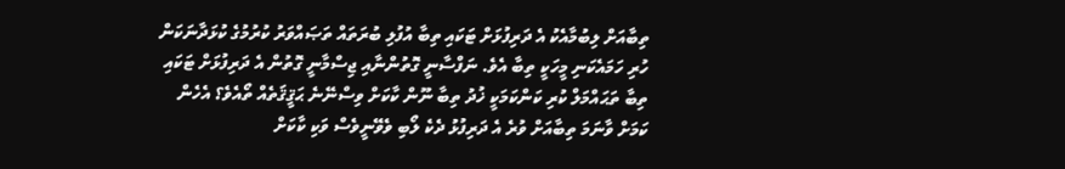ތިބާއަށް ލިބުމާއެކު އެ ދަރިފުޅަށް ޓަކައި ތިބާ އުފުލި ބުރަތައް ތަޞައްވަރު ކުރުމުގެ ކުޅަދާނަކަން ހުރި ހަމައެކަނި މީހަކީ ތިބާ އެވެ. ނަފްސާނީ ގޮތުންނާއި ޖިސްމާނީ ގޮތުން އެ ދަރިފުޅަށް ޓަކައި ތިބާ ތަޙައްމަލް ކުރި ކަންކަމަކީ ޚުދު ތިބާ ނޫން ކާކަށް ވިސްނޭނެ ޙަޤީޤަތެއް ތޯއެވެ؟ އެހެން ކަމަށް ވާނަމަ ތިބާއަށް ވުރެ އެ ދަރިފުޅު ދެކެ ލޯބި ވެވޭނީވެސް ވަކި ކާކަށް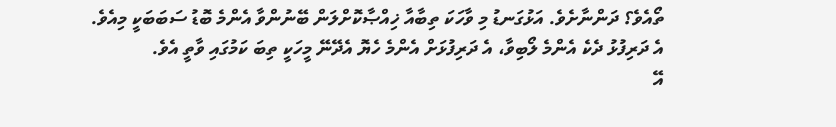ތޯއެވެ؟ ދަންނާށެވެ. އަޅުގަނޑު މި ވާހަކަ ތިބާއާ ޚިއްޞާކޮށްލަން ބޭނުންވާ އެންމެ ބޮޑު ސަބަބަކީ މިއެވެ. އެ ދަރިފުޅު ދެކެ އެންމެ ލޯބިވާ، އެ ދަރިފުޅަށް އެންމެ ހެޔޮ އެދޭނޭ މީހަކީ ތިބަ ކަމުގައި ވާތީ އެވެ.
އޭ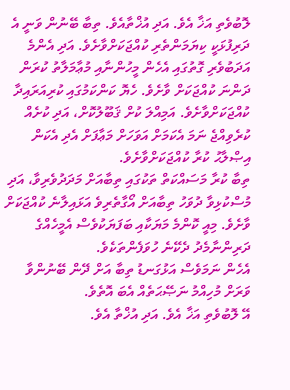ލޮބުވެތި އަޚާ އެވެ. އަދި އުޚްތާއެވެ. ތިބާ ބޭނުން ވަނީ އެ ދަރިފުޅަކީ ކިޔަމަންތެރި ކުއްޖަކަށްވާށެވެ. އަދި އެންމެ އަދަބުވެރި ގޮތުގައި އެހެން މީހުންނާއި މުޢާމަލާތު ކުރަން ދަންނަ ކުއްޖަކަށް ވާށެވެ. ހެޔޮ ކަންކަމުގައި ކުރިއަރައިދާ ކުއްޖަކަށްވާށެވެ. އަމިއްލަ ކުށް ޤަބޫލުކޮށް، އަދި ކުށެއް ކުރެވިއްޖެ ނަމަ އެކަމަށް އަވަހަށް މަޢާފަށް އެދި އެކަން އިޞްލާޙު ކުރާ ކުއްޖަކަށްވާށެވެ.
ތިބާ ކުރާ މަސައްކަތް ތަކުގައި ތިބާއަށް މަދަދުވެރިވާ، އަދި މުސްކުޅިވާ ދުވަހު ތިބާއަށް އޯގާތެރިވެ އަޅައިލާނެ ކުއްޖަކަށް ވާށެވެ. މިއީ ކޮންމެ މަޔަކާއި ބަފަޔަކުވެސް އެމީހެއްގެ ދަރިންނާމެދު ދެކޭނެ ހުވަފެންތަކެވެ.
އެހެން ނަމަވެސް އަޅުގަނޑު ތިބާ އަށް ދޭން ބޭނުންވާ ވަރަށް މުހިއްމު ނަޞޭޙަތެއް އެބަ އޮތެވެ.
އޭ ލޮބުވެތި އަޚާ އެވެ. އަދި އުޚްތާ އެވެ.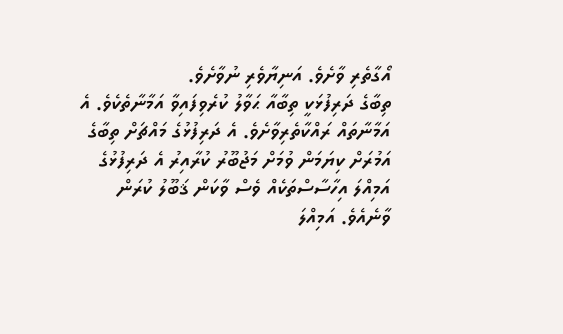އޯގާތެރި ވާށެވެ. އަނިޔާވެރި ނުވާށެވެ.
ތިބާގެ ދަރިފުޅަކީ ތިބާއާ ޙަވާލު ކުރެވިފައިވާ އަމާނާތެކެވެ. އެ އަމާނާތައް ރައްކާތެރިވާށެވެ. އެ ދަރިފުޅުގެ މައްޗަށް ތިބާގެ އަމުރަށް ކިޔަމަން ވުމަށް މަޖުބޫރު ކުރާއިރު އެ ދަރިފުޅުގެ އަމިއްލަ އިހާސާސްތަކެއް ވެސް ވާކަން ޤަބޫލު ކުރަން ވާނެއެވެ. އަމިއްލަ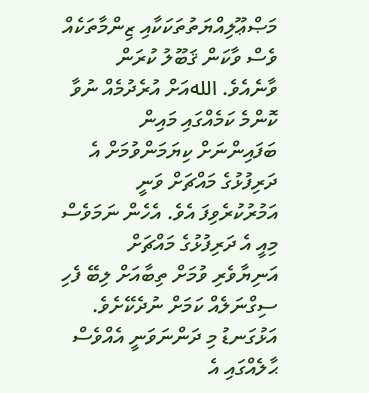މަޞްޢޫލިއްޔަތުތަކަކާއި ޒިންމާތަކެއް ވެސް ވާކަން ޤަބޫލު ކުރަން ވާނެއެވެ. اللهއަށް އުރެދުމެއް ނުވާ ކޮންމެ ކަމެއްގައި މައިން ބަފައިންނަށް ކިޔަމަންވުމަށް އެ ދަރިފުޅުގެ މައްޗަށް ވަނީ އަމުރުކުރެވިފަ އެވެ. އެހެން ނަމަވެސް މިއީ އެ ދަރިފުޅުގެ މައްޗަށް އަނިޔާވެރި ވުމަށް ތިބާއަށް ލިބޭ ފެހި ސިގްނަލެއް ކަމަށް ނުދެކޭށެވެ.
އަޅުގަނޑު މި ދަންނަވަނީ އެއްވެސް ޙާލެއްގައި އެ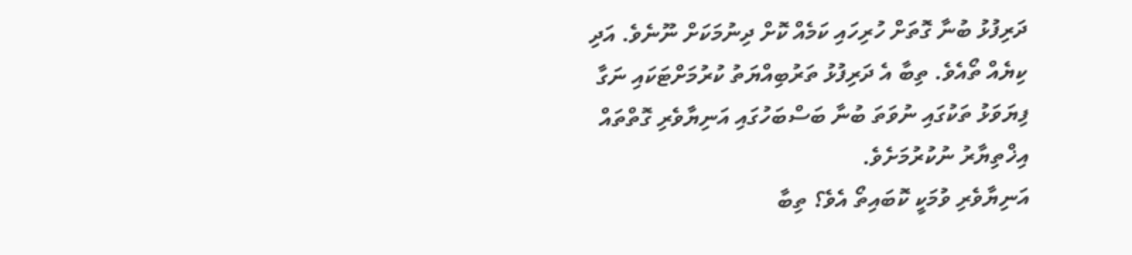ދަރިފުޅު ބުނާ ގޮތަށް ހުރިހައި ކަމެއް ކޮށް ދިނުމަކަށް ނޫނެވެ. އަދި ކިޔެއް ތޯއެވެ. ތިބާ އެ ދަރިފުޅު ތަރުބިއްޔަތު ކުރުމަށްޓަކައި ނަގާ ފިޔަވަޅު ތަކުގައި ނުވަތަ ބުނާ ބަސްބަހުގައި އަނިޔާވެރި ގޮތްތައް އިޚްތިޔާރު ނުކުރުމަށެވެ.
އަނިޔާވެރި ވުމަކީ ކޮބައިތޯ އެވެ؟ ތިބާ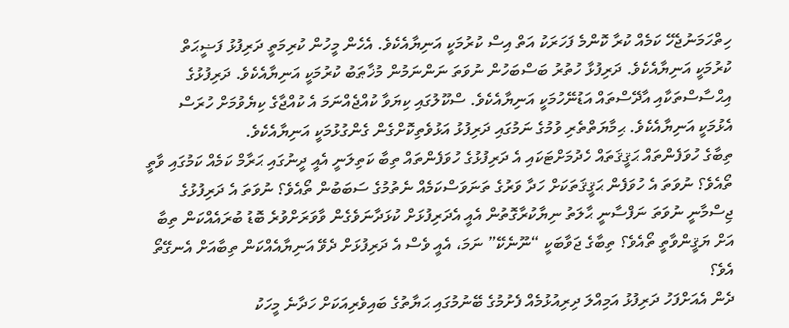ހިތްހަމަނުޖެހޭ ކަމެއް ކުރާ ކޮންމެ ފަހަރަކު އަތް އިސް ކުރުމަކީ އަނިޔާއެކެވެ. އެހެން މީހުން ކުރިމަތީ ދަރިފުޅު ފަޟީޙަތް ކުރުމަކީ އަނިޔާއެކެވެ. ދަރިފުޅާ ހުތުރު ބަސްބަހުން ނުވަތަ ނަންނަމުން މުޚާޠަބު ކުރުމަކީ އަނިޔާއެކެވެ. ދަރިފުޅުގެ އިޙްސާސްތަކާއި އާދޭސްތައް އަޑުނޭހުމަކީ އަނިޔާއެކެވެ. ސްކޫލުގައި ކިޔަވާ ކުއްޖެއްނަމަ އެ ކުއްޖާގެ ކިޔެވުމަށް ހުރަސް އެޅުމަކީ އަނިޔާއެކެވެ. ޙިމާޔަތްތެރި ވުމުގެ ނަމުގައި ދަރިފުޅު އަޅުވެތިކޮށްގެން ގެންގުޅުމަކީ އަނިޔާއެކެވެ.
ތިބާގެ ހުވަފެންތައް ޙަޤީޤަތައް ހެދުމަށްޓަކައި އެ ދަރިފުޅުގެ ހުވަފެންތައް ތިބާ ކަތިލަނީ އެއީ ދީނުގައި ޙަރާމް ކަމެއް ކަމުގައި ވާތީ ތޯއެވެ؟ ނުވަތަ އެ ހުވަފެން ޙަޤީޤަތަކަށް ހަދާ ވަރުގެ ތަނަވަސްކަމެއް ނެތުމުގެ ސަބަބުން ތޯއެވެ؟ ނުވަތަ އެ ދަރިފުޅުގެ ޖިސްމާނީ ނުވަތަ ނަފްސާނީ ޙާލަތު ނިޔާކުރާގޮތުން އެއީ އެދަރިފުޅަށް ކުޅަދާނަވެގެން ވާވަރަށްވުރެ ބޮޑު ބުރައެއްކަން ތިބާ އަށް ޔަޤީންވާތީ ތޯއެވެ؟ ތިބާގެ ޖަވާބަކީ “ނޫނެކޭ” ނަމަ، އެއީ ވެސް އެ ދަރިފުޅަށް ދެވޭ އަނިޔާއެއްކަން ތިބާއަށް އެނގޭތޯ އެވެ؟
ދެން އެއަށްފަހު ދަރިފުޅު އަމިއްލަ ދިރިއުޅުމެއް ފެށުމުގެ ބޭނުމުގައި ޙަޔާތުގެ ބައިވެރިއަކަށް ހަދާނެ މީހަކު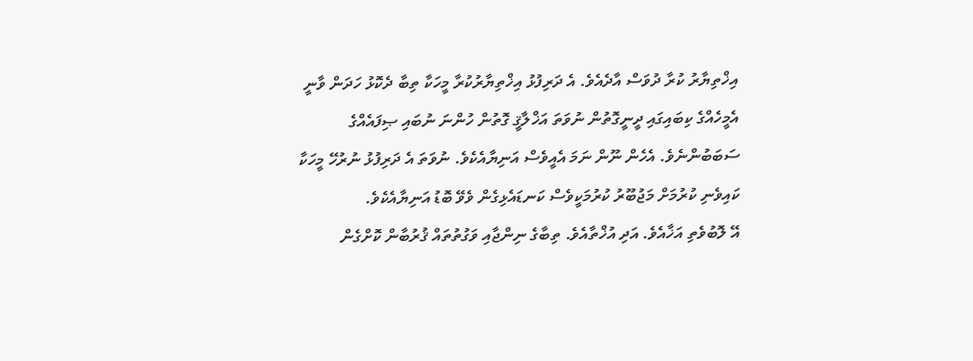އިޚްތިޔާރު ކުރާ ދުވަސް އާދެއެވެ. އެ ދަރިފުޅު އިޚްތިޔާރުކުރާ މީހަކާ ތިބާ ދެކޮޅު ހަދަން ވާނީ އެމީހެއްގެ ކިބައިގައި ދީނީގޮތުން ނުވަތަ އަޚްލާޤީ ގޮތުން ހުންނަ ނުބައި ޞިފައެއްގެ ސަބަބުންނެވެ. އެހެން ނޫން ނަމަ އެއީވެސް އަނިޔާއެކެވެ. ނުވަތަ އެ ދަރިފުޅު ނުރުހޭ މީހަކާ ކައިވެނި ކުރުމަށް މަޖުބޫރު ކުރުމަކީވެސް ކަނޑައެޅިގެން ވެވޭ ބޮޑު އަނިޔާއެކެވެ.
އޭ ލޮބުވެތި އަޚާއެވެ. އަދި އުޚްތާއެވެ. ތިބާގެ ނިންޖާއި ވަގުތުތައް ޤުރުބާން ކޮށްގެން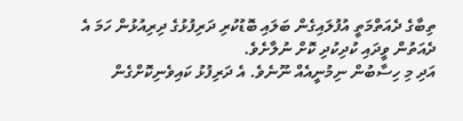ތިބާގެ ދެއަތްމަތީ އުފުލައިގެން ބަލައި ބޮޑުކުރި ދަރިފުޅުގެ ދިރިއުޅުން ހަމަ އެ ދެއަތުން ވީދައި ކުދިކުދި ކޮށް ނުލާށެވެ.
އަދި މި ހިސާބުން ނިމުނީއެއް ނޫނެވެ. އެ ދަރިފުޅު ކައިވެނިކޮށްގެން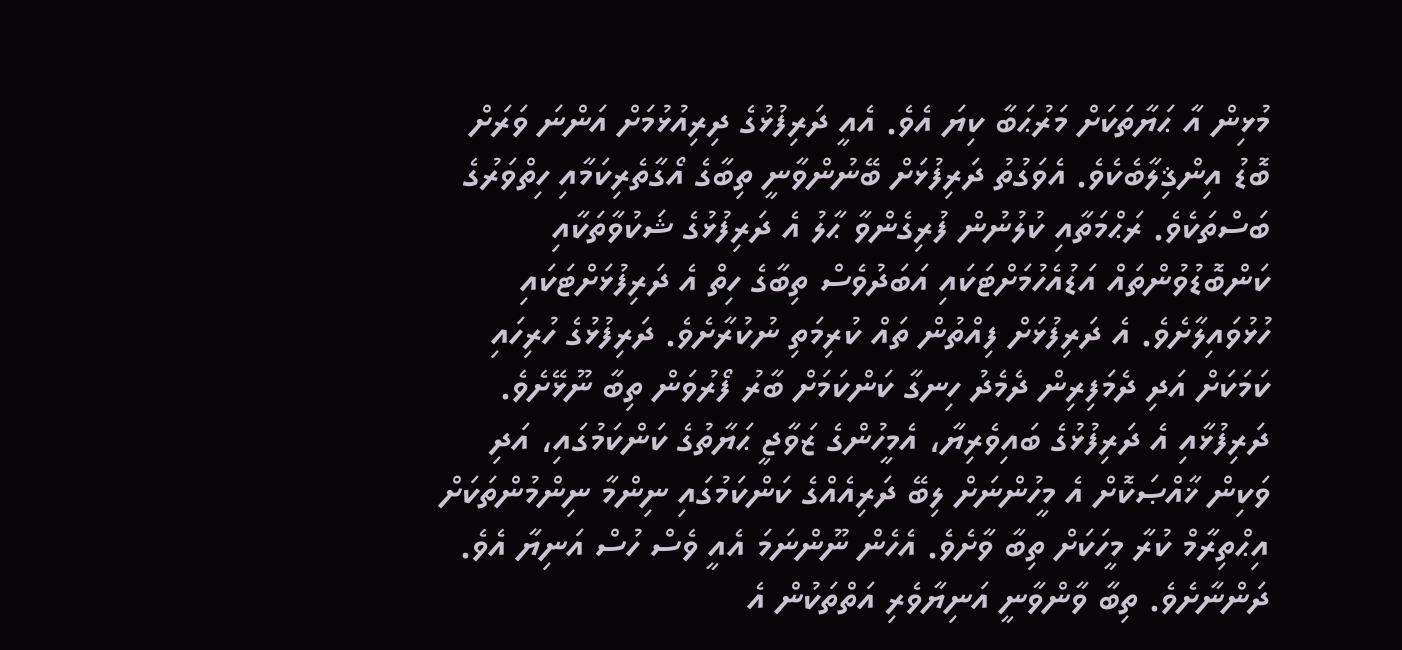މުޅިން އާ ޙަޔާތަކަށް މަރުޙަބާ ކިޔަ އެވެ. އެއީ ދަރިފުޅުގެ ދިރިއުޅުމަށް އަންނަ ވަރަށް ބޮޑު އިންޤިލާބެކެވެ. އެވަގުތު ދަރިފުޅަށް ބޭނުންވާނީ ތިބާގެ އޯގާތެރިކަމާއި ހިތްވަރުގެ ބަސްތަކެވެ. ރަޙްމަތާއި ކުލުނުން ފުރިގެންވާ ޙާލު އެ ދަރިފުޅުގެ ޝަކުވާތަކާއި ކަންބޮޑުވުންތައް އަޑުއެހުމަށްޓަކައި އަބަދުވެސް ތިބާގެ ހިތް އެ ދަރިފުޅަށްޓަކައި ހުޅުވައިލާށެވެ. އެ ދަރިފުޅަށް ފިއްތުން ތައް ކުރިމަތި ނުކުރާށެވެ. ދަރިފުޅުގެ ހުރިހައި ކަމަކަށް އަދި ދެމަފިރިން ދެމެދު ހިނގާ ކަންކަމަށް ބާރު ފޯރުވަން ތިބާ ނޫޅޭށެވެ.
ދަރިފުޅާއި އެ ދަރިފުޅުގެ ބައިވެރިޔާ، އެމީހުންގެ ޒަވާޖީ ޙަޔާތުގެ ކަންކަމުގައި، އަދި ވަކިން ޚާއްޞަކޮށް އެ މީހުންނަށް ލިބޭ ދަރިއެއްގެ ކަންކަމުގައި ނިންމާ ނިންމުންތަކަށް އިޙްތިރާމް ކުރާ މީހަކަށް ތިބާ ވާށެވެ. އެހެން ނޫންނަމަ އެއީ ވެސް ހުސް އަނިޔާ އެވެ.
ދަންނާށެވެ. ތިބާ ވާންވާނީ އަނިޔާވެރި އަތްތަކުން އެ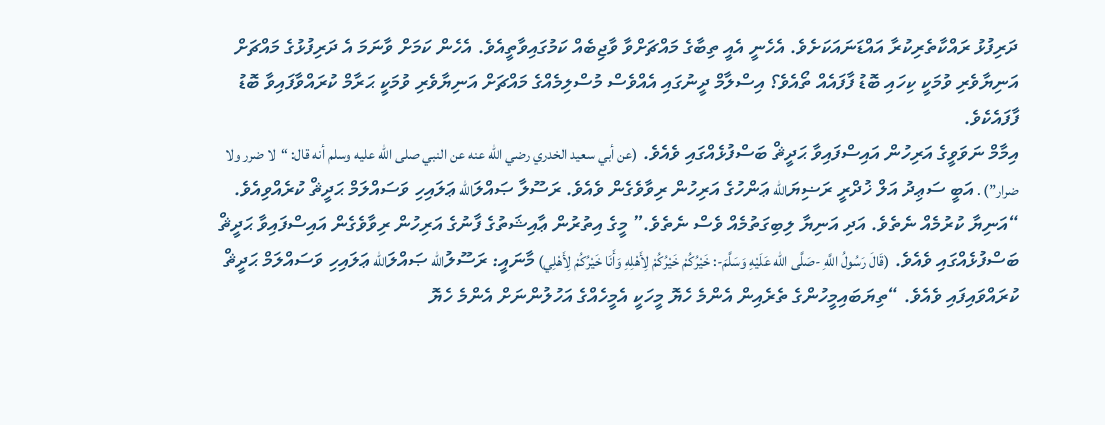ދަރިފުޅު ރައްކާތެރިކުރާ އައްޑަނައަކަށެވެ. އެހެނީ އެއީ ތިބާގެ މައްޗަށްވާ ވާޖިބެއް ކަމުގައިވާތީއެވެ. އެހެން ކަމަށް ވާނަމަ އެ ދަރިފުޅުގެ މައްޗަށް އަނިޔާވެރި ވުމަކީ ކިހައި ބޮޑު ފާފައެއް ތޯއެވެ؟ އިސްލާމް ދީނުގައި އެއްވެސް މުސްލިމެއްގެ މައްޗަށް އަނިޔާވެރި ވުމަކީ ޙަރާމް ކުރައްވާފައިވާ ބޮޑު ފާފައެކެވެ.
އިމާމް ނަވަވީގެ އަރިހުން އައިސްފައިވާ ޙަދީޘް ބަސްފުޅެއްގައި ވެއެވެ. (عن أبي سعيد الخدري رضي الله عنه عن النبي صلى الله عليه وسلم أنه قال: “لا ضرر ولا ضرار”) . އަބީ ސަޢިދު އަލް ޚުދްރީ ރަޟިޔަالله ޢަންހުގެ އަރިހުން ރިވާވެގެން ވެއެވެ. ރަސޫލާ ޞައްލަالله ޢަލައިހި ވަސައްލަމް ޙަދީޘް ކުރެއްވިއެވެ. “އަނިޔާ ކުރުމެއް ނެތެވެ. އަދި އަނިޔާ ލިބިގަތުމެއް ވެސް ނެތެވެ.” މީގެ އިތުރުން ޢާއިޝަތުގެ ފާނުގެ އަރިހުން ރިވާވެގެން އައިސްފައިވާ ޙަދީޘް ބަސްފުޅެއްގައި ވެއެވެ. (قَالَ رَسُولُ اللَّهِ -صَلَّى الله عَلَيْهِ وَسَلَّمَ-: خَيْرُكُمْ خَيْرُكُمْ لِأَهْلِهِ وَأَنَا خَيْرُكُمْ لِأَهْلِي) މާނައީ: ރަސޫލުالله ޞައްލަالله ޢަލައިހި ވަސައްލަމް ޙަދީޘް ކުރައްވައިފައި ވެއެވެ. “ތިޔަބައިމީހުންގެ ތެރެއިން އެންމެ ހެޔޮ މީހަކީ އެމީހެއްގެ އަހުލުންނަށް އެންމެ ހެޔޮ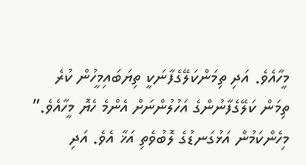މީހާއެވެ. އަދި ތިމަންކަލޭގެފާނަކީ ތިޔަބައިމީހުން ކުރެ ތިމަން ކަލޭގެފާނުންގެ އަހުލުންނަށް އެންމެ ހެޔޮ މީހާއެވެ.”
މިހެންކަމުން އަޅުގަނޑުގެ ލޮބުވެތި އަޚާ އެވެ. އަދި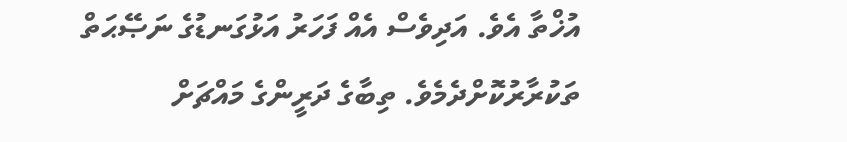އުޚްތާ އެވެ. އަދިވެސް އެއް ފަހަރު އަޅުގަނޑުގެ ނަޞޭޙަތް ތަކުރާރުކޮށްދެމެވެ. ތިބާގެ ދަރީންގެ މައްޗަށް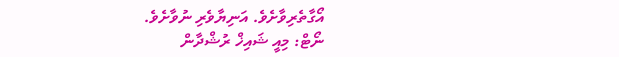އޯގާތެރިވާށެވެ. އަނިޔާވެރި ނުވާށެވެ.
ނޯޓް: މިއީ ޝައިޚް ރުޝްދާން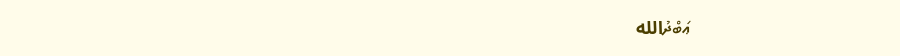ޢަބްދުالله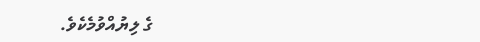ގެ ލިޔުއްވުމެކެވެ.